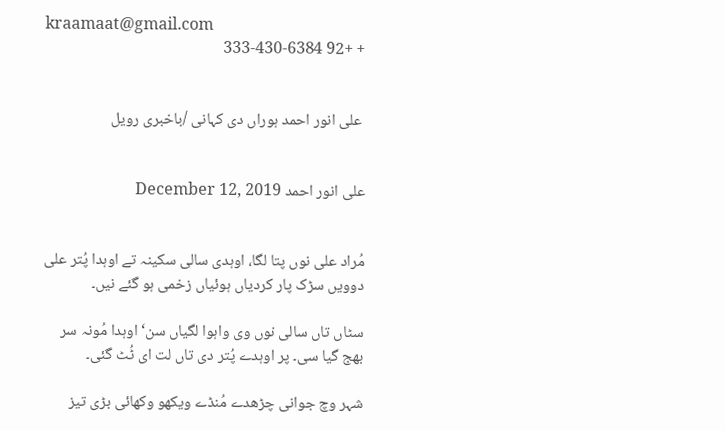kraamaat@gmail.com
+ +92 333-430-6384


 علی انور احمد ہوراں دی کہانی /باخبری رویل


علی انور احمد December 12, 2019


مُراد علی نوں پتا لگا، اوہدی سالی سکینہ تے اوہدا پُتر علی دوویں سڑک پار کردیاں ہوئیاں زخمی ہو گئے نیں۔

سٹاں تاں سالی نوں وی واہوا لگیاں سن‘ اوہدا مُونہ سر بھج گیا سی۔ پر اوہدے پُتر دی تاں لت ای ٹُٹ گئی۔

شہر وچ جوانی چڑھدے مُنڈے ویکھو وکھائی بڑی تیز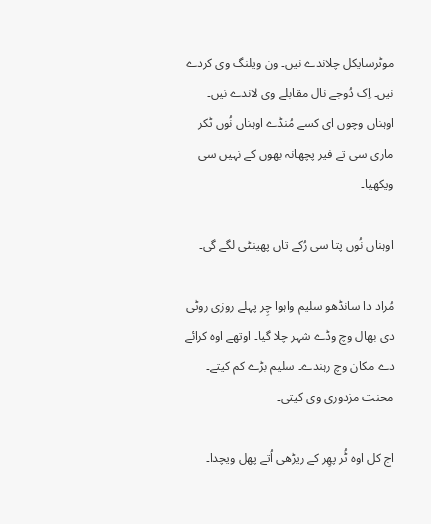موٹرسایکل چلاندے نیں۔ ون ویلنگ وی کردے نیں۔ اِک دُوجے نال مقابلے وی لاندے نیں۔ اوہناں وچوں ای کسے مُنڈے اوہناں نُوں ٹکر ماری سی تے فیر پچھانہ بھوں کے نہیں سی ویکھیا۔

اوہناں نُوں پتا سی رُکے تاں پھینٹی لگے گی۔

مُراد دا سانڈھو سلیم واہوا چِر پہلے روزی روٹی دی بھال وچ وڈے شہر چلا گیا۔ اوتھے اوہ کرائے دے مکان وچ رہندے۔ سلیم بڑے کم کیتے۔ محنت مزدوری وی کیتی۔

اج کل اوہ ٹُر پھِر کے ریڑھی اُتے پھل ویچدا۔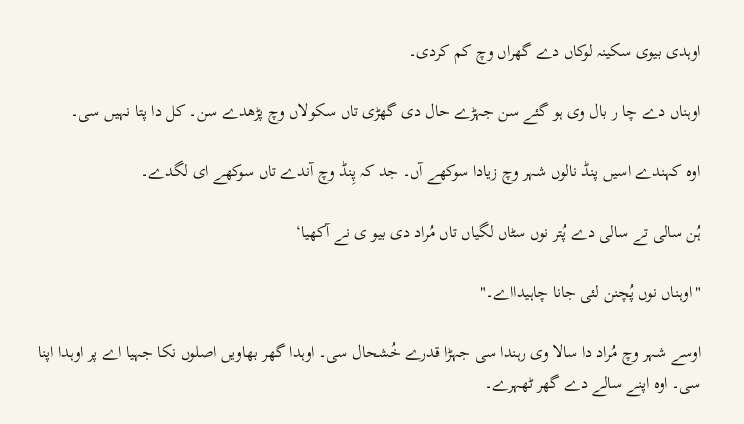اوہدی بیوی سکینہ لوکاں دے گھراں وچ کم کردی۔

اوہناں دے چا ر بال وی ہو گئے سن جہڑے حال دی گھڑی تاں سکولاں وچ پڑھدے سن۔ کل دا پتا نہیں سی۔

اوہ کہندے اسیں پنڈ نالوں شہر وچ زیادا سوکھے آں۔ جد کہ پِنڈ وچ آندے تاں سوکھے ای لگدے۔

ہُن سالی تے سالی دے پُتر نوں سٹاں لگیاں تاں مُراد دی بیو ی نے آکھیا‘

"اوہناں نوں پُچنن لئی جانا چاہیدااے۔"

اوسے شہر وچ مُراد دا سالا وی رہندا سی جہڑا قدرے خُشحال سی۔ اوہدا گھر بھاویں اصلوں نکا جہیا اے پر اوہدا اپنا سی۔ اوہ اپنے سالے دے گھر ٹھہرے۔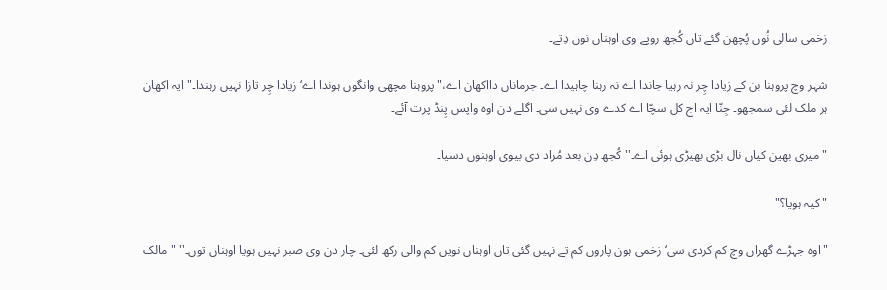زخمی سالی نُوں پُچھن گئے تاں کُجھ روپے وی اوہناں نوں دِتے۔

شہر وچ پروہنا بن کے زیادا چِر نہ رہیا جاندا اے نہ رہنا چاہیدا اے۔ جرماناں دااکھان اے،"پروہنا مچھی وانگوں ہوندا اے‘ زیادا چِر تازا نہیں رہندا۔" ایہ اکھان ہر ملک لئی سمجھو۔ جِنّا ایہ اج کل سچّا اے کدے وی نہیں سی۔ اگلے دن اوہ واپس پِنڈ پرت آئے۔

"میری بھین کیاں نال بڑی بھیڑی ہوئی اے۔'' کُجھ دِن بعد مُراد دی بیوی اوہنوں دسیا۔

"کیہ ہویا؟"

"اوہ جہڑے گھراں وچ کم کردی سی‘ زخمی ہون پاروں کم تے نہیں گئی تاں اوہناں نویں کم والی رکھ لئی۔ چار دن وی صبر نہیں ہویا اوہناں توں۔'' "مالک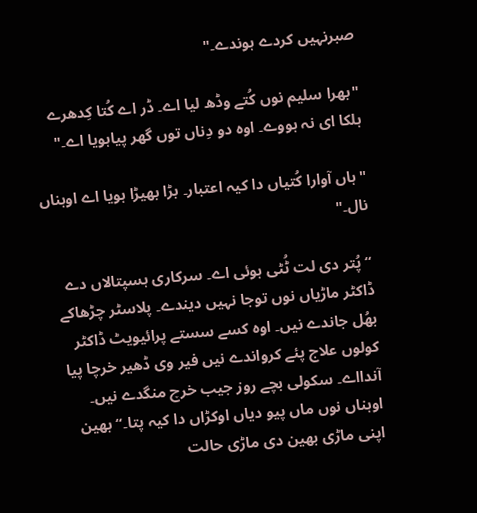صبرنہیں کردے ہوندے۔"

"بھرا سلیم نوں کُتے وڈھ لیا اے۔ ڈر اے کُتا کِدھرے ہلکا ای نہ ہووے۔ اوہ دو دِناں توں گھر پیاہویا اے۔"

"ہاں آوارا کُتیاں دا کیہ اعتبار۔ بڑا بھیڑا ہویا اے اوہناں نال۔"

“پُتر دی لت ٹُٹی ہوئی اے۔ سرکاری ہسپتالاں دے ڈاکٹر ماڑیاں نوں توجا نہیں دیندے۔ پلاسٹر چڑھاکے بھُل جاندے نیں۔ اوہ کسے سستے پرائیویٹ ڈاکٹر کولوں علاج پئے کرواندے نیں فیر وی ڈھیر خرچا پیا آندااے۔ سکولی بچے روز جیب خرچ منگدے نیں۔ اوہناں نوں ماں پیو دیاں اوکڑاں دا کیہ پتا۔“ بھین اپنی ماڑی بھین دی ماڑی حالت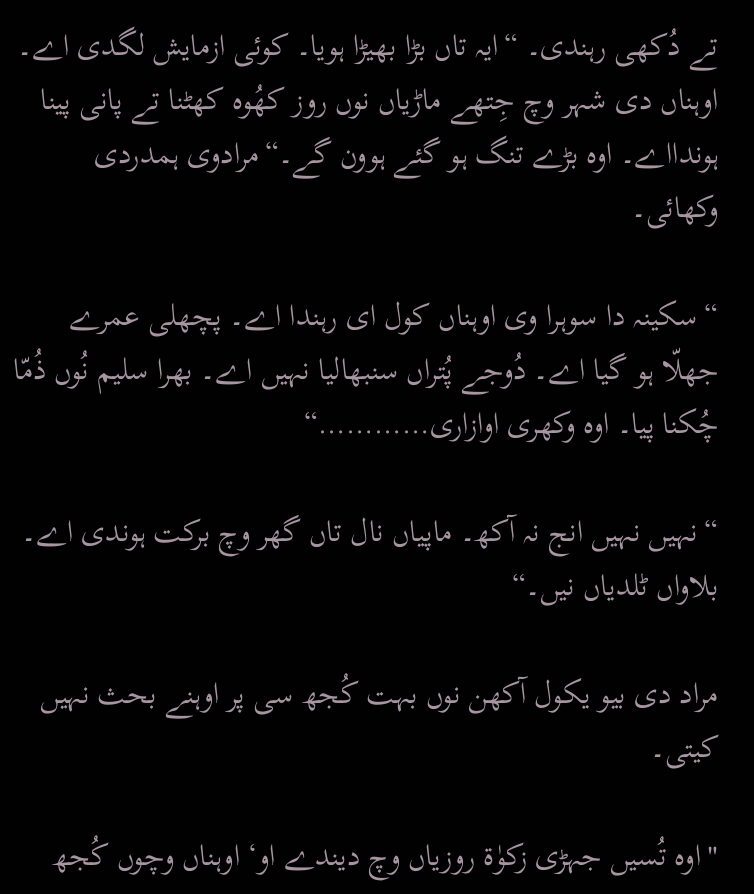تے دُکھی رہندی۔ “ایہ تاں بڑا بھیڑا ہویا۔ کوئی ازمایش لگدی اے۔ اوہناں دی شہر وچ جِتھے ماڑیاں نوں روز کھُوہ کھٹنا تے پانی پینا ہوندااے۔ اوہ بڑے تنگ ہو گئے ہوون گے۔“مرادوی ہمدردی وکھائی۔

“سکینہ دا سوہرا وی اوہناں کول ای رہندا اے۔ پچھلی عمرے جھلّا ہو گیا اے۔ دُوجے پُتراں سنبھالیا نہیں اے۔ بھرا سلیم نُوں ذُمّا چُکنا پیا۔ اوہ وکھری اوازاری…………“

“نہیں نہیں انج نہ آکھ۔ ماپیاں نال تاں گھر وچ برکت ہوندی اے۔ بلاواں ٹلدیاں نیں۔“

مراد دی بیو یکول آکھن نوں بہت کُجھ سی پر اوہنے بحث نہیں کیتی۔

"اوہ تُسیں جہڑی زکوٰۃ روزیاں وچ دیندے او‘ اوہناں وچوں کُجھ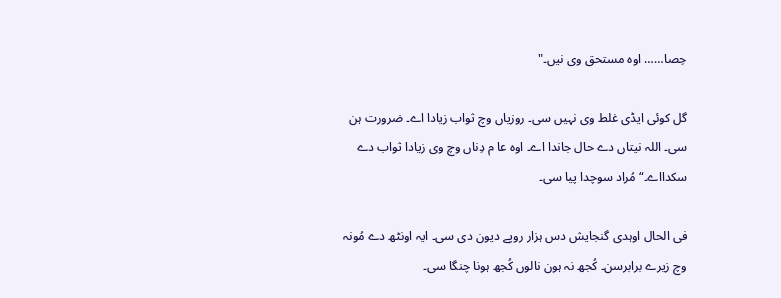حِصا…… اوہ مستحق وی نیں۔"

گل کوئی ایڈی غلط وی نہیں سی۔ روزیاں وچ ثواب زیادا اے۔ ضرورت ہن سی۔ اللہ نیتاں دے حال جاندا اے۔ اوہ عا م دِناں وچ وی زیادا ثواب دے سکدااے۔“ مُراد سوچدا پیا سی۔

فی الحال اوہدی گنجایش دس ہزار روپے دیون دی سی۔ ایہ اونٹھ دے مُونہ وچ زیرے برابرسن۔ کُجھ نہ ہون نالوں کُجھ ہونا چنگا سی۔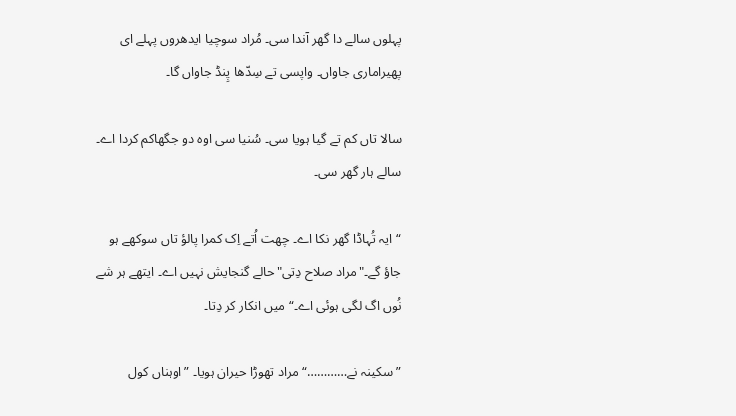پہلوں سالے دا گھر آندا سی۔ مُراد سوچیا ایدھروں پہلے ای پھیراماری جاواں۔ واپسی تے سِدّھا پِنڈ جاواں گا۔

سالا تاں کم تے گیا ہویا سی۔ سُنیا سی اوہ دو جگھاکم کردا اے۔ سالے ہار گھر سی۔

“ایہ تُہاڈا گھر نکا اے۔ چھت اُتے اِک کمرا پالؤ تاں سوکھے ہو جاؤ گے۔"مراد صلاح دِتی"حالے گنجایش نہیں اے۔ ایتھے ہر شے نُوں اگ لگی ہوئی اے۔“ میں انکار کر دِتا۔

”سکینہ نے…………“مراد تھوڑا حیران ہویا۔ ”اوہناں کول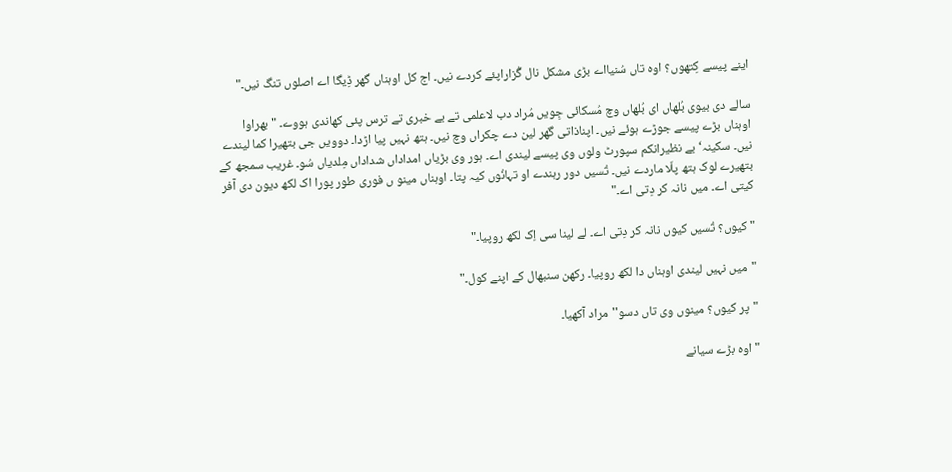اینے پیسے کِتھوں؟ اوہ تاں سُنیااے بڑی مشکل نال گُزاراپئے کردے نیں۔ اج کل اوہناں گھر ڈِیگا اے اصلوں تنگ نیں۔"

سالے دی بیوی بُلھاں ای بُلھاں وچ مُسکائی جِویں مُراد دب لاعلمی تے بے خبری تے ترس پئی کھاندی ہووے۔ "بھراوا اوہناں بڑے پیسے جوڑے ہوئے نیں۔ اپناذاتی گھر لین دے چکراں وچ نیں۔ ہتھ نہیں پیا اڑدا۔ دوویں جی بتھیرا کما لیندے نیں۔ سکینہ‘ بے نظیرانکم سپورٹ ولوں وی پیسے لیندی اے۔ ہور وی بڑیاں امداداں شداداں مِلدیاں سُو۔ غریب سمجھ کے بتھیرے لوک ہتھ پلّا ماردے نیں۔ تُسیں دور رہندے او تہانُوں کیہ پتا۔ اوہناں مینو ں فوری طور پورا اک لکھ دیون دی آفر کیتی اے۔ میں نانہ کر دِتی اے۔"

"کیوں؟ تُسیں کیوں نانہ کر دِتی اے۔ لے لینا سی اِک لکھ روپیا۔"

"میں نہیں لیندی اوہناں دا لکھ روپیا۔ رکھن سنبھال کے اپنے کول۔"

"پر کیوں؟ مینوں وی تاں دسو''مراد آکھیا۔

"اوہ بڑے سیانے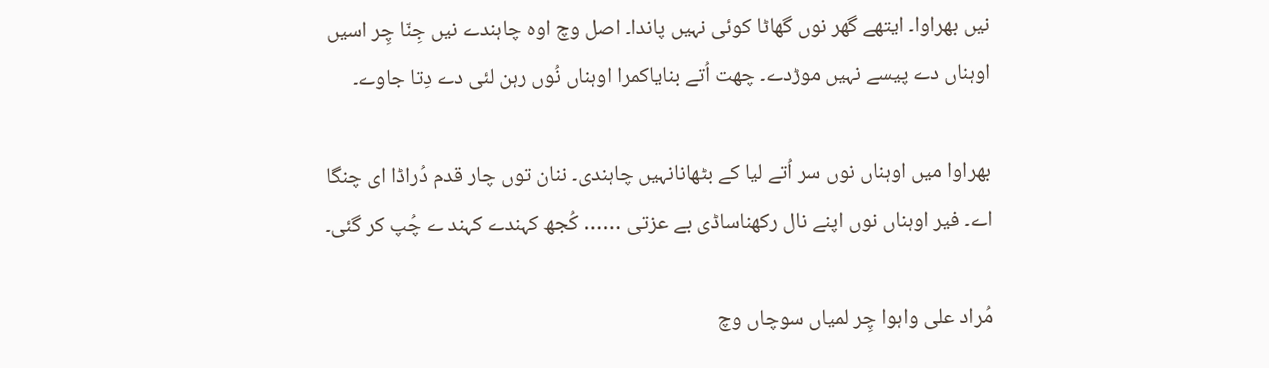نیں بھراوا۔ ایتھے گھر نوں گھاٹا کوئی نہیں پاندا۔ اصل وچ اوہ چاہندے نیں جِنّا چِر اسیں اوہناں دے پیسے نہیں موڑدے۔ چھت اُتے بنایاکمرا اوہناں نُوں رہن لئی دے دِتا جاوے۔

بھراوا میں اوہناں نوں سر اُتے لیا کے بٹھانانہیں چاہندی۔ ننان توں چار قدم دُراڈا ای چنگا اے۔ فیر اوہناں نوں اپنے نال رکھناساڈی بے عزتی …… کُجھ کہندے کہند ے چُپ کر گئی۔

مُراد علی واہوا چِر لمیاں سوچاں وچ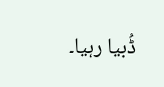ڈُبیا رہیا۔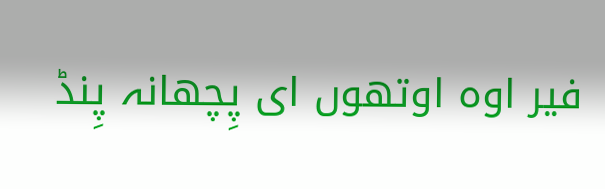فیر اوہ اوتھوں ای پِچھانہ پِنڈ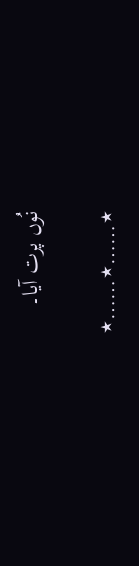نُوں پرت آیا۔

٭……٭……٭